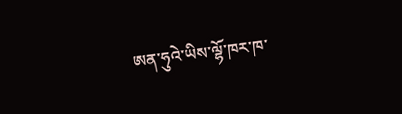ཨན་ཧུའེ་ཡིས་ལྷོ་ཁར་ཁ་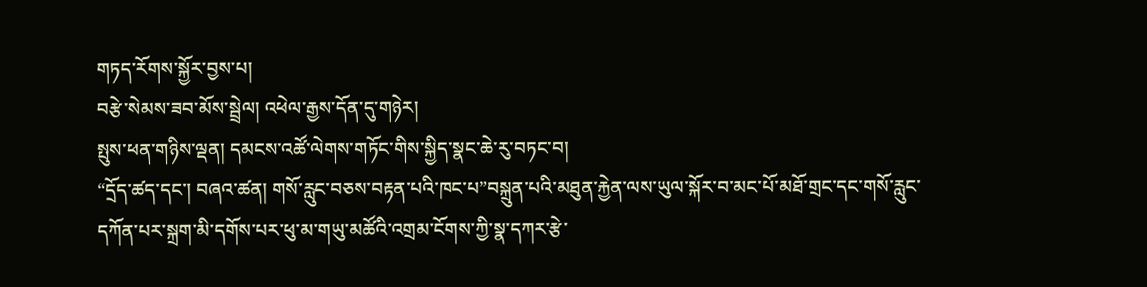གཏད་རོགས་སྐྱོར་བྱས་པ།
བརྩེ་སེམས་ཟབ་མོས་སྦྲེལ། འཕེལ་རྒྱས་དོན་དུ་གཉེར།
སྤུས་ཕན་གཉིས་ལྡན། དམངས་འཚོ་ལེགས་གཏོང་གིས་སྐྱིད་སྣང་ཆེ་རུ་བཏང་བ།
“དྲོད་ཚད་དང་། བཞའ་ཚན། གསོ་རླུང་བཅས་བརྟན་པའི་ཁང་པ”བསྐྲུན་པའི་མཐུན་རྐྱེན་ལས་ཡུལ་སྐོར་བ་མང་པོ་མཐོ་གྲང་དང་གསོ་རླུང་དཀོན་པར་སྐྲག་མི་དགོས་པར་ཕུ་མ་གཡུ་མཚོའི་འགྲམ་ངོགས་ཀྱི་སྣ་དཀར་རྩེ་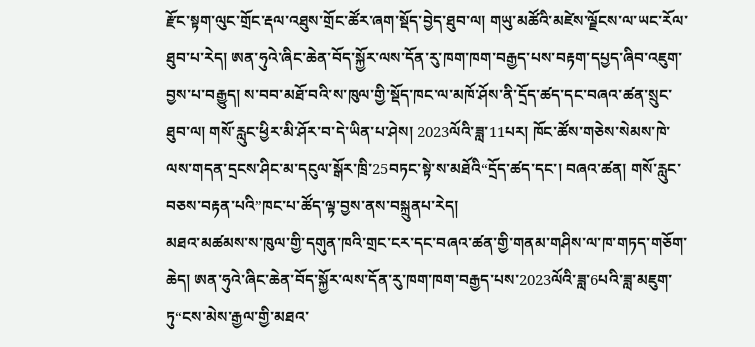རྫོང་སྟག་ལུང་གྲོང་རྡལ་འཐུས་གྲོང་ཚོར་ཞག་སྡོད་བྱེད་ཐུབ་ལ། གཡུ་མཚོའི་མཛེས་ལྗོངས་ལ་ཡང་རོལ་ཐུབ་པ་རེད། ཨན་ཧུའེ་ཞིང་ཆེན་བོད་སྐྱོར་ལས་དོན་རུ་ཁག་ཁག་བརྒྱད་པས་བརྟག་དཔྱད་ཞིབ་འཇུག་བྱས་པ་བརྒྱུད། ས་བབ་མཐོ་བའི་ས་ཁུལ་གྱི་སྡོད་ཁང་ལ་མཁོ་ཤོས་ནི་དྲོད་ཚད་དང་བཞའ་ཚན་སྲུང་ཐུབ་ལ། གསོ་རླུང་ཕྱིར་མི་ཤོར་བ་དེ་ཡིན་པ་ཤེས། 2023ལོའི་ཟླ་11པར། ཁོང་ཚོས་གཅེས་སེམས་ཁེ་ལས་གདན་དྲངས་ཤིང་མ་དངུལ་སྒོར་ཁྲི་25བཏང་སྟེ་ས་མཐོའི“དྲོད་ཚད་དང་། བཞའ་ཚན། གསོ་རླུང་བཅས་བརྟན་པའི”ཁང་པ་ཚོད་ལྟ་བྱས་ནས་བསྐྲུནཔ་རེད།
མཐའ་མཚམས་ས་ཁུལ་གྱི་དགུན་ཁའི་གྲང་ངར་དང་བཞའ་ཚན་གྱི་གནམ་གཤིས་ལ་ཁ་གཏད་གཅོག་ཆེད། ཨན་ཧུའེ་ཞིང་ཆེན་བོད་སྐྱོར་ལས་དོན་རུ་ཁག་ཁག་བརྒྱད་པས་2023ལོའི་ཟླ་6པའི་ཟླ་མཇུག་ཏུ“ངས་མེས་རྒྱལ་གྱི་མཐའ་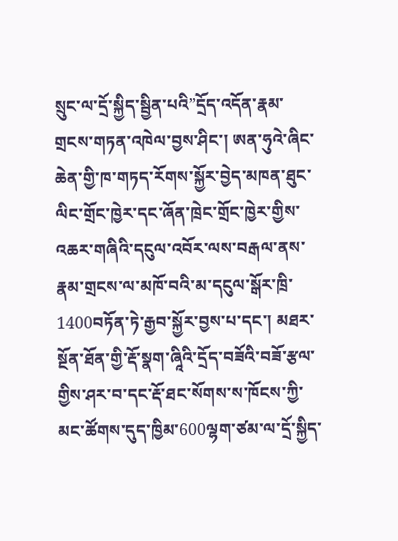སྲུང་ལ་དྲོ་སྐྱིད་སྦྱིན་པའི”དྲོད་འདོན་རྣམ་གྲངས་གཏན་འཁེལ་བྱས་ཤིང་། ཨན་ཧུའེ་ཞིང་ཆེན་གྱི་ཁ་གཏད་རོགས་སྐྱོར་བྱེད་མཁན་ཐུང་ལིང་གྲོང་ཁྱེར་དང་ཞོན་ཁྲེང་གྲོང་ཁྱེར་གྱིས་འཆར་གཞིའི་དངུལ་འབོར་ལས་བརྒལ་ནས་རྣམ་གྲངས་ལ་མཁོ་བའི་མ་དངུལ་སྒོར་ཁྲི་1400བཏོན་ཏེ་རྒྱབ་སྐྱོར་བྱས་པ་དང་། མཐར་སྔོན་ཐོན་གྱི་རྡོ་སྣག་ཞཱིའི་དྲོད་བཟོའི་བཟོ་རྩལ་གྱིས་ཤར་བ་དང་རྡོ་ཐང་སོགས་ས་ཁོངས་ཀྱི་མང་ཚོགས་དུད་ཁྱིམ་600ལྷག་ཙམ་ལ་དྲོ་སྐྱིད་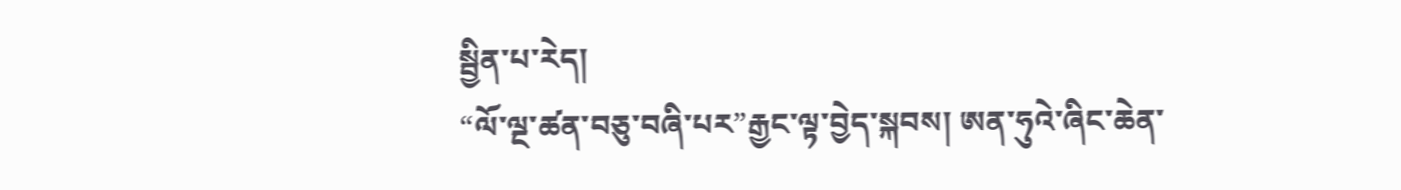སྦྱིན་པ་རེད།
“ལོ་ལྔ་ཚན་བཅུ་བཞི་པར”རྒྱང་ལྟ་བྱེད་སྐབས། ཨན་ཧུའེ་ཞིང་ཆེན་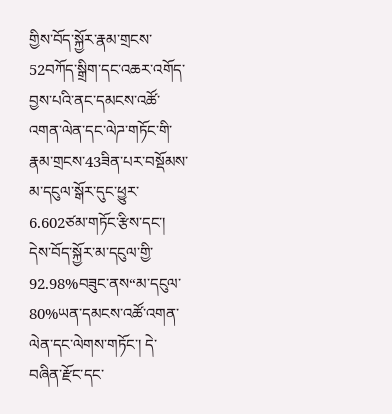གྱིས་བོད་སྐྱོར་རྣམ་གྲངས་52བཀོད་སྒྲིག་དང་འཆར་འགོད་བྱས་པའི་ནང་དམངས་འཚོ་འགན་ལེན་དང་ལེཌ་གཏོང་གི་རྣམ་གྲངས་43ཟིན་པར་བསྡོམས་མ་དངུལ་སྒོར་དུང་ཕྱུར་6.602ཙམ་གཏོང་རྩིས་དང་། དེས་བོད་སྐྱོར་མ་དངུལ་གྱི་92.98%བཟུང་ནས“མ་དངུལ་80%ཡན་དམངས་འཚོ་འགན་ལེན་དང་ལེགས་གཏོང་། དེ་བཞིན་རྫོང་དང་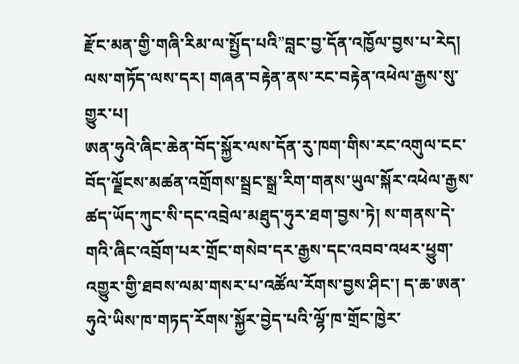རྫོང་མན་གྱི་གཞི་རིམ་ལ་སྤྱོད་པའི”བླང་བྱ་དོན་འཁྱོལ་བྱས་པ་རེད།
ལས་གཏོད་ལས་དར། གཞན་བརྟེན་ནས་རང་བརྟེན་འཕེལ་རྒྱས་སུ་གྱུར་པ།
ཨན་ཧུའེ་ཞིང་ཆེན་བོད་སྐྱོར་ལས་དོན་རུ་ཁག་གིས་རང་འགུལ་ངང་བོད་ལྗོངས་མཚན་འགྲོགས་སྦྲང་སྒྲ་རིག་གནས་ཡུལ་སྐོར་འཕེལ་རྒྱས་ཚད་ཡོད་ཀུང་སི་དང་འབྲེལ་མཐུད་ཧུར་ཐག་བྱས་ཏེ། ས་གནས་དེ་གའི་ཞིང་འབྲོག་པར་གྲོང་གསེབ་དར་རྒྱས་དང་འབབ་འཕར་ཕྱུག་འགྱུར་གྱི་ཐབས་ལམ་གསར་པ་འཚོལ་རོགས་བྱས་ཤིང་། ད་ཆ་ཨན་ཧུའེ་ཡིས་ཁ་གཏད་རོགས་སྐྱོར་བྱེད་པའི་ལྷོ་ཁ་གྲོང་ཁྱེར་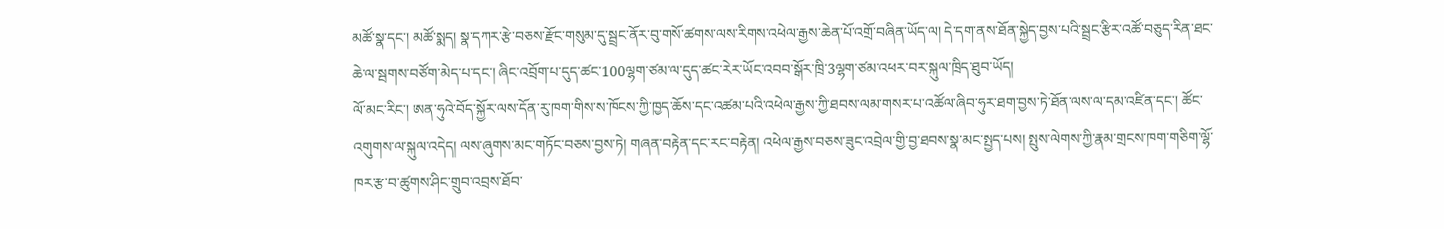མཚོ་སྣ་དང་། མཚོ་སྨད། སྣ་དཀར་རྩེ་བཅས་རྫོང་གསུམ་དུ་སྦྲང་ནོར་བུ་གསོ་ཚགས་ལས་རིགས་འཕེལ་རྒྱས་ཆེན་པོ་འགྲོ་བཞིན་ཡོད་ལ། དེ་དག་ནས་ཐོན་སྐྱེད་བྱས་པའི་སྦྲང་རྩིར་འཚོ་བཅུད་རིན་ཐང་ཆེ་ལ་སྦགས་བཙོག་མེད་པ་དང་། ཞིང་འབྲོག་པ་དུད་ཚང་100ལྷག་ཙམ་ལ་དུད་ཚང་རེར་ཡོང་འབབ་སྒོར་ཁྲི་3ལྷག་ཙམ་འཕར་བར་སྐུལ་ཁྲིད་ཐུབ་ཡོད།
ལོ་མང་རིང་། ཨན་ཧུའེ་བོད་སྐྱོར་ལས་དོན་རུ་ཁག་གིས་ས་ཁོངས་ཀྱི་ཁྱད་ཆོས་དང་འཚམ་པའི་འཕེལ་རྒྱས་ཀྱི་ཐབས་ལམ་གསར་པ་འཚོལ་ཞིབ་ཧུར་ཐག་བྱས་ཏེ་ཐོན་ལས་ལ་དམ་འཛིན་དང་། ཚོང་འགུགས་ལ་སྐུལ་འདེད། ལས་ཞུགས་མང་གཏོང་བཅས་བྱས་ཏེ། གཞན་བརྟེན་དང་རང་བརྟེན། འཕེལ་རྒྱས་བཅས་ཟུང་འབྲེལ་གྱི་བྱ་ཐབས་སྣ་མང་སྤྱད་པས། སྤུས་ལེགས་ཀྱི་རྣམ་གྲངས་ཁག་གཅིག་ལྷོ་ཁར་རྩ་བ་ཚུགས་ཤིང་གྲུབ་འབྲས་ཐོབ་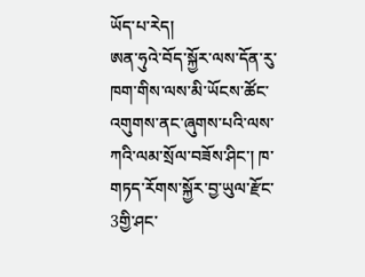ཡོད་པ་རེད།
ཨན་ཧུའེ་བོད་སྐྱོར་ལས་དོན་རུ་ཁག་གིས་ལས་མི་ཡོངས་ཚོང་འགུགས་ནང་ཞུགས་པའི་ལས་ཀའི་ལམ་སྲོལ་བཟོས་ཤིང་། ཁ་གཏད་རོགས་སྐྱོར་བྱ་ཡུལ་རྫོང་3གྱི་ཤང་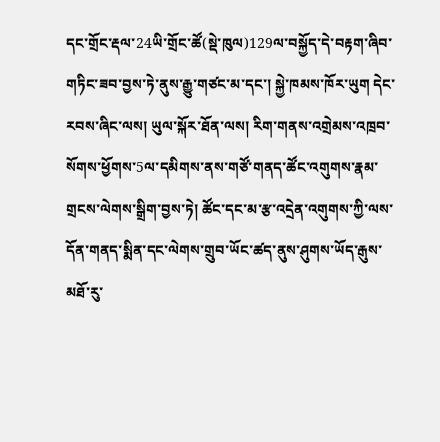དང་གྲོང་རྡལ་24ཡི་གྲོང་ཚོ(སྡེ་ཁུལ)129ལ་བསྐྱོད་དེ་བརྟག་ཞིབ་གཏིང་ཟབ་བྱས་ཏེ་ནུས་རྒྱུ་གཙང་མ་དང་། སྐྱེ་ཁམས་ཁོར་ཡུག དེང་རབས་ཞིང་ལས། ཡུལ་སྐོར་ཐོན་ལས། རིག་གནས་འགྲེམས་འཁྲབ་སོགས་ཕྱོགས་5ལ་དམིགས་ནས་གཙོ་གནད་ཚོང་འགུགས་རྣམ་གྲངས་ལེགས་སྒྲིག་བྱས་ཏེ། ཚོང་དང་མ་རྩ་འདྲེན་འགུགས་ཀྱི་ལས་དོན་གནད་སྨིན་དང་ལེགས་གྲུབ་ཡོང་ཚད་ནུས་ཤུགས་ཡོད་རྒུས་མཐོ་རུ་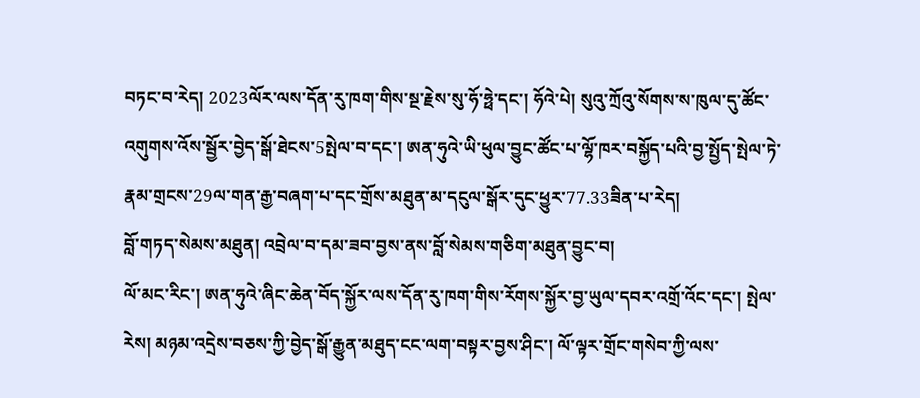བཏང་བ་རེད། 2023ལོར་ལས་དོན་རུ་ཁག་གིས་སྔ་རྗེས་སུ་ཧོ་ཧྥེ་དང་། ཧོའེ་པེ། སུའུ་ཀྲོའུ་སོགས་ས་ཁུལ་དུ་ཚོང་འགུགས་འོས་སྦྱོར་བྱེད་སྒོ་ཐེངས་5སྤེལ་བ་དང་། ཨན་ཧུའེ་ཡི་ཕུལ་བྱུང་ཚོང་པ་ལྷོ་ཁར་བསྐྱོད་པའི་བྱ་སྤྱོད་སྤེལ་ཏེ་རྣམ་གྲངས་29ལ་གན་རྒྱ་བཞག་པ་དང་གྲོས་མཐུན་མ་དངུལ་སྒོར་དུང་ཕྱུར་77.33ཟིན་པ་རེད།
བློ་གཏད་སེམས་མཐུན། འབྲེལ་བ་དམ་ཟབ་བྱས་ནས་བློ་སེམས་གཅིག་མཐུན་བྱུང་བ།
ལོ་མང་རིང་། ཨན་ཧུའེ་ཞིང་ཆེན་བོད་སྐྱོར་ལས་དོན་རུ་ཁག་གིས་རོགས་སྐྱོར་བྱ་ཡུལ་དབར་འགྲོ་འོང་དང་། སྤེལ་རེས། མཉམ་འདྲེས་བཅས་ཀྱི་བྱེད་སྒོ་རྒྱུན་མཐུད་ངང་ལག་བསྟར་བྱས་ཤིང་། ལོ་ལྟར་གྲོང་གསེབ་ཀྱི་ལས་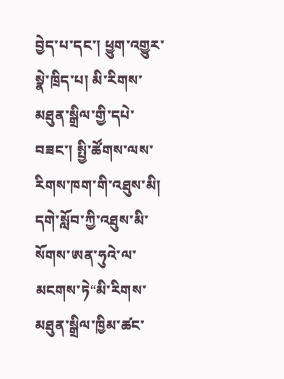བྱེད་པ་དང་། ཕྱུག་འགྱུར་སྣེ་ཁྲིད་པ། མི་རིགས་མཐུན་སྒྲིལ་གྱི་དཔེ་བཟང་། སྤྱི་ཚོགས་ལས་རིགས་ཁག་གི་འཐུས་མི། དགེ་སློབ་ཀྱི་འཐུས་མི་སོགས་ཨན་ཧུའེ་ལ་མངགས་ཏེ“མི་རིགས་མཐུན་སྒྲིལ་ཁྱིམ་ཚང་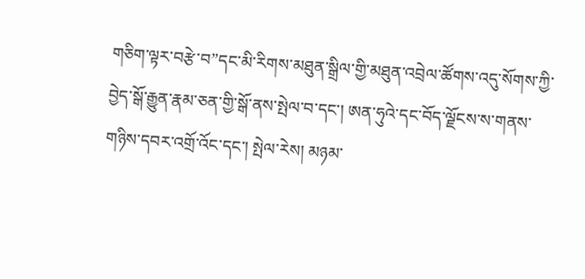གཅིག་ལྟར་བརྩེ་བ”དང་མི་རིགས་མཐུན་སྒྲིལ་གྱི་མཐུན་འབྲེལ་ཚོགས་འདུ་སོགས་ཀྱི་བྱེད་སྒོ་རྒྱུན་རྣམ་ཅན་གྱི་སྒོ་ནས་སྤེལ་བ་དང་། ཨན་ཧུའེ་དང་བོད་ལྗོངས་ས་གནས་གཉིས་དབར་འགྲོ་འོང་དང་། སྤེལ་རེས། མཉམ་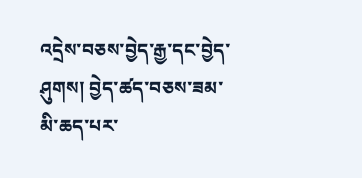འདྲེས་བཅས་བྱེད་རྒྱ་དང་བྱེད་ཤུགས། བྱེད་ཚད་བཅས་ཟམ་མི་ཆད་པར་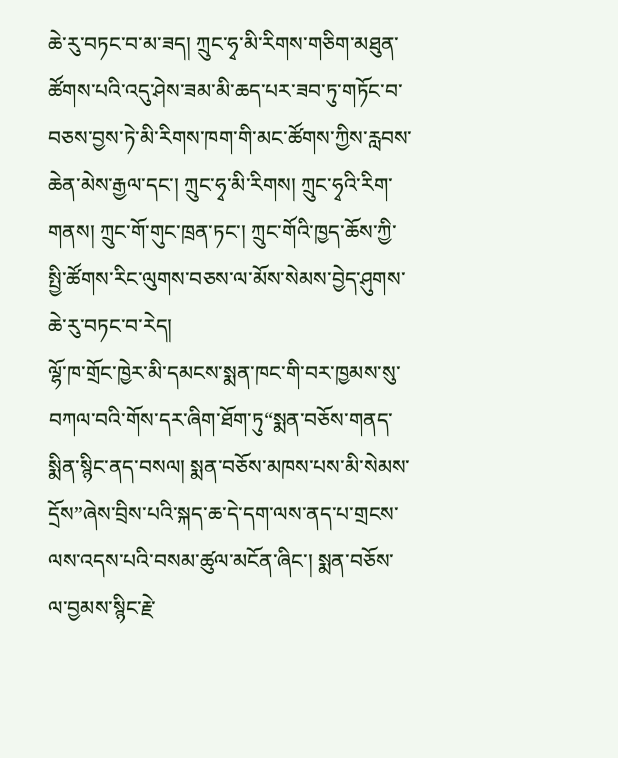ཆེ་རུ་བཏང་བ་མ་ཟད། ཀྲུང་ཧྭ་མི་རིགས་གཅིག་མཐུན་ཚོགས་པའི་འདུ་ཤེས་ཟམ་མི་ཆད་པར་ཟབ་ཏུ་གཏོང་བ་བཅས་བྱས་ཏེ་མི་རིགས་ཁག་གི་མང་ཚོགས་ཀྱིས་རླབས་ཆེན་མེས་རྒྱལ་དང་། ཀྲུང་ཧྭ་མི་རིགས། ཀྲུང་ཧྭའི་རིག་གནས། ཀྲུང་གོ་གུང་ཁྲན་ཏང་། ཀྲུང་གོའི་ཁྱད་ཆོས་ཀྱི་སྤྱི་ཚོགས་རིང་ལུགས་བཅས་ལ་མོས་སེམས་བྱེད་ཤུགས་ཆེ་རུ་བཏང་བ་རེད།
ལྷོ་ཁ་གྲོང་ཁྱེར་མི་དམངས་སྨན་ཁང་གི་བར་ཁྱམས་སུ་བཀལ་བའི་གོས་དར་ཞིག་ཐོག་ཏུ“སྨན་བཅོས་གནད་སྨིན་སྙིང་ནད་བསལ། སྨན་བཅོས་མཁས་པས་མི་སེམས་དྲོས”ཞེས་བྲིས་པའི་སྐད་ཆ་དེ་དག་ལས་ནད་པ་གྲངས་ལས་འདས་པའི་བསམ་ཚུལ་མངོན་ཞིང་། སྨན་བཅོས་ལ་བྱམས་སྙིང་རྗེ་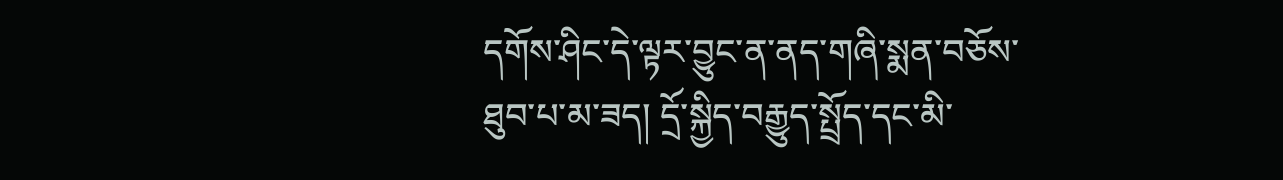དགོས་ཤིང་དེ་ལྟར་བྱུང་ན་ནད་གཞི་སྨན་བཅོས་ཐུབ་པ་མ་ཟད། དྲོ་སྐྱིད་བརྒྱུད་སྤྲོད་དང་མི་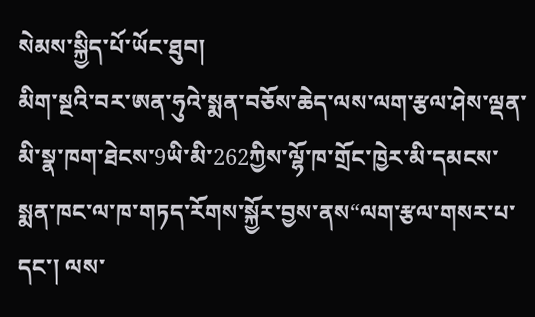སེམས་སྐྱིད་པོ་ཡོང་ཐུབ།
མིག་སྔའི་བར་ཨན་ཧུའེ་སྨན་བཅོས་ཆེད་ལས་ལག་རྩལ་ཤེས་ལྡན་མི་སྣ་ཁག་ཐེངས་9ཡི་མི་262ཀྱིས་ལྷོ་ཁ་གྲོང་ཁྱེར་མི་དམངས་སྨན་ཁང་ལ་ཁ་གཏད་རོགས་སྐྱོར་བྱས་ནས“ལག་རྩལ་གསར་པ་དང་། ལས་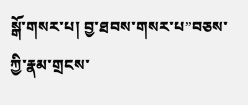སྒོ་གསར་པ། བྱ་ཐབས་གསར་པ”བཅས་ཀྱི་རྣམ་གྲངས་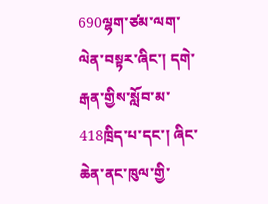690ལྷག་ཙམ་ལག་ལེན་བསྟར་ཞིང་། དགེ་རྒན་གྱིས་སློབ་མ་418ཁྲིད་པ་དང་། ཞིང་ཆེན་ནང་ཁུལ་གྱི་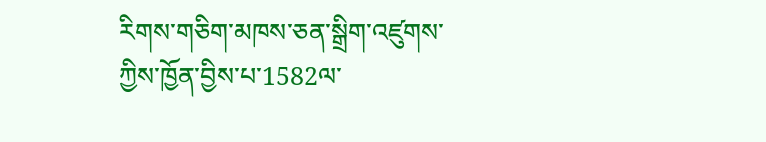རིགས་གཅིག་མཁས་ཅན་སྒྲིག་འཛུགས་ཀྱིས་ཁྱོན་བྱིས་པ་1582ལ་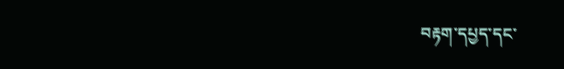བརྟག་དཔྱད་དང་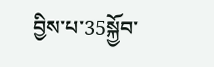བྱིས་པ་35སྐྱོབ་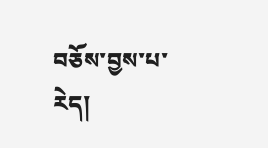བཅོས་བྱས་པ་རེད།